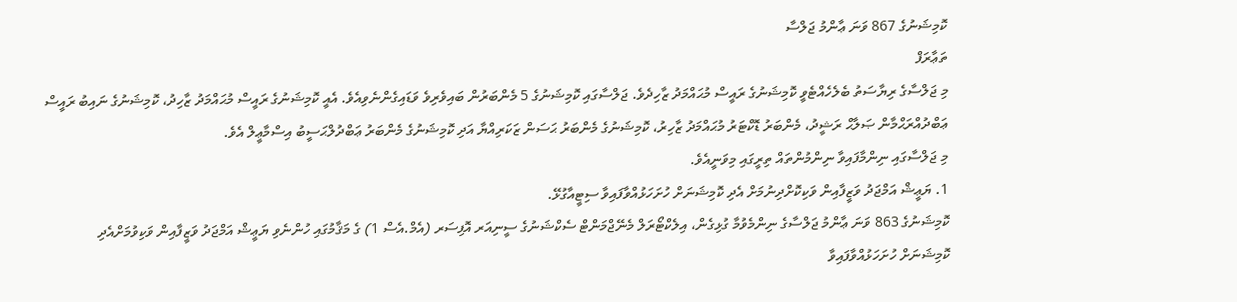ކޮމިޝަނުގެ 867 ވަނަ ޢާންމު ޖަލްސާ
ތަޢާރަފް
މި ޖަލްސާގެ ރިޔާސަތު ބެލެހެއްޓެވީ ކޮމިޝަނުގެ ރައީސް މުޙައްމަދު ޒާހިދެވެ. ޖަލްސާގައި ކޮމިޝަނުގެ 5 މެންބަރުން ބައިވެރިވެ ވަޑައިގެންނެވިއެވެ. އެއީ ކޮމިޝަނުގެ ރައީސް މުޙައްމަދު ޒާހިދު، ކޮމިޝަނުގެ ނައިބު ރައީސް ޢަބްދުއްރަޙްމާން ޞަލާޙް ރަޝީދު، މެންބަރު ޑޮކްޓަރު މުޙައްމަދު ޒާހިރު، ކޮމިޝަނުގެ މެންބަރު ޙަސަން ޒަކަރިއްޔާ އަދި ކޮމިޝަނުގެ މެންބަރު ޢަބްދުލްޙަސީބު އިސްމާޢީލް އެވެ.
މި ޖަލްސާގައި ނިންމާފައިވާ ނިންމުންތައް ތިރީގައި މިވަނީއެވެ.
1. ޔަޢީޝް އަމްޖަދު ވަޒީފާއިން ވަކިކޮށްދިނުމަށް އެދި ކޮމިޝަނަށް ހުށަހަޅުއްވާފައިވާ ސިޓީއާގުޅޭ.
ކޮމިޝަނުގެ 863 ވަނަ ޢާންމު ޖަލްސާގެ ނިންމެވުމާ ގުޅިގެން، އިލެކްޓޯރަލް މެނޭޖްމަންޓް ސެކްޝަނުގެ ސީނިއަރ އޮފިސަރ (އެމް.އެސް 1) ގެ މަޤާމުގައި ހުންނެވި ޔަޢީޝް އަމްޖަދު ވަޒީފާއިން ވަކިވުމަށްއެދި ކޮމިޝަނަށް ހުށަހަޅުއްވާފައިވާ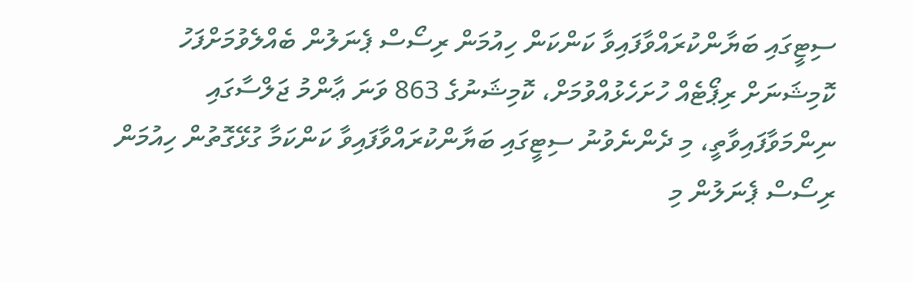ސިޓީގައި ބަޔާންކުރައްވާފައިވާ ކަންކަން ހިއުމަން ރިސޯސް ޕެނަލުން ބެއްލެވުމަށްފަހު ކޮމިޝަނަށް ރިޕޯޓެއް ހުށަހެޅުއްވުމަށް، ކޮމިޝަނުގެ 863 ވަނަ ޢާންމު ޖަލްސާގައި ނިންމަވާފައިވާތީ، މި ދެންނެވުނު ސިޓީގައި ބަޔާންކުރައްވާފައިވާ ކަންކަމާ ގުޅޭގޮތުން ހިއުމަން ރިސޯސް ޕެނަލުން މި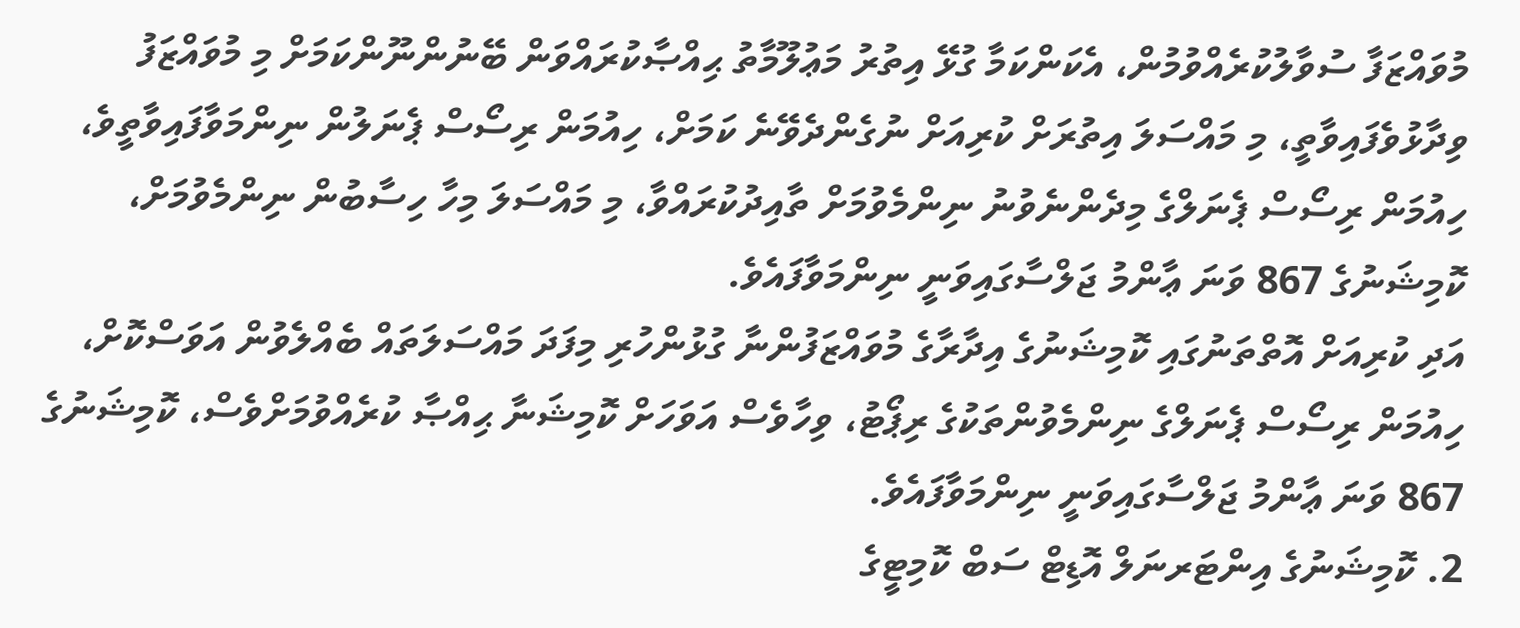މުވައްޒަފާ ސުވާލުކުރެއްވުމުން، އެކަންކަމާ ގުޅޭ އިތުރު މަޢުލޫމާތު ޙިއްޞާކުރައްވަން ބޭނުންނޫންކަމަށް މި މުވައްޒަފު ވިދާޅުވެފައިވާތީ، މި މައްސަލަ އިތުރަށް ކުރިއަށް ނުގެންދެވޭނެ ކަމަށް، ހިއުމަން ރިސޯސް ޕެނަލުން ނިންމަވާފައިވާތީވެ، ހިއުމަން ރިސޯސް ޕެނަލްގެ މިދެންނެވުނު ނިންމެވުމަށް ތާއިދުކުރައްވާ، މި މައްސަލަ މިހާ ހިސާބުން ނިންމެވުމަށް، ކޮމިޝަނުގެ 867 ވަނަ ޢާންމު ޖަލްސާގައިވަނީ ނިންމަވާފައެވެ.
އަދި ކުރިއަށް އޮތްތަނުގައި ކޮމިޝަނުގެ އިދާރާގެ މުވައްޒަފުންނާ ގުޅުންހުރި މިފަދަ މައްސަލަތައް ބެއްލެވުން އަވަސްކޮށް، ހިއުމަން ރިސޯސް ޕެނަލްގެ ނިންމެވުންތަކުގެ ރިޕޯޓު، ވިހާވެސް އަވަހަށް ކޮމިޝަނާ ޙިއްޞާ ކުރެއްވުމަށްވެސް، ކޮމިޝަނުގެ 867 ވަނަ ޢާންމު ޖަލްސާގައިވަނީ ނިންމަވާފައެވެ.
2. ކޮމިޝަނުގެ އިންޓަރނަލް އޮޑިޓް ސަބް ކޮމިޓީގެ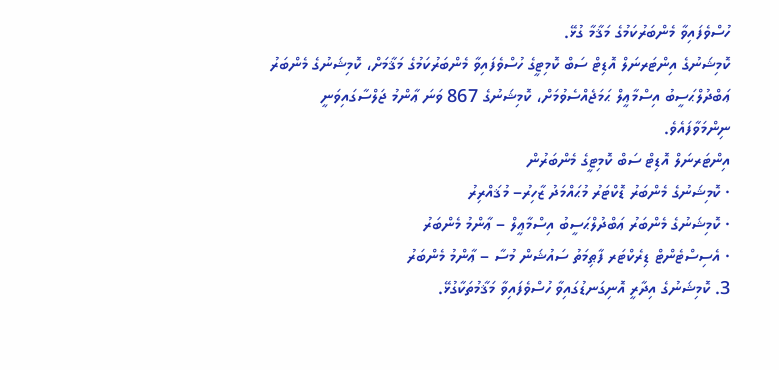ހުސްވެފައިވާ މެންބަރުކަމުގެ މަޤާމާ ގުޅޭ.
ކޮމިޝަނުގެ އިންޓަރނަލް އޮޑިޓް ސަބް ކޮމިޓީގެ ހުސްވެފައިވާ މެންބަރުކަމުގެ މަޤާމަށް، ކޮމިޝަނުގެ މެންބަރު ޢަބްދުލްޙަސީބު އިސްމާޢީލް ޙަމަޖެއްސެވުމަށް، ކޮމިޝަނުގެ 867 ވަނަ ޢާންމު ޖަލްސާގައިވަނީ ނިންމަވާފައެވެ.
އިންޓަރނަލް އޮޑިޓް ސަބް ކޮމިޓީގެ މެންބަރުން
· ކޮމިޝަނުގެ މެންބަރު ޑޮކްޓަރު މުޙައްމަދު ޒާހިރު– މުޤައްރިރު
· ކޮމިޝަނުގެ މެންބަރު ޢަބްދުލްޙަސީބު އިސްމާޢީލް – ޢާންމު މެންބަރު
· އެސިސްޓެންޓް ޑިރެކްޓަރ ފާޠިމަތު ސައުޝަން މުސާ – ޢާންމު މެންބަރު
3. ކޮމިޝަނުގެ އިދާރީ އޮނިގަނޑުގައިވާ ހުސްވެފައިވާ މަޤާމުތަކާގުޅޭ.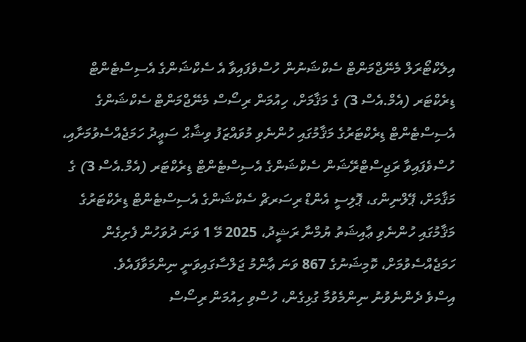އިލެކްޓޯރަލް މެނޭޖްމަންޓް ސެކްޝަނުން ހުސްވެފައިވާ އެ ސެކްޝަންގެ އެސިސްޓެންޓް ޑިރެކްޓަރ (އެމް.އެސް 3) ގެ މަޤާމަށް، ހިއުމަން ރިސޯސް މެނޭޖްމަންޓް ސެކްޝަންގެ އެސިސްޓެންޓް ޑިރެކްޓަރުގެ މަޤާމުގައި ހުންނެވި މުވައްޒަފު ވިޝާޙް ސަޢީދު ހަމަޖެއްސެވުމަށާއި، ހުސްވެފައިވާ ރަޖިސްޓްރޭޝަން ސެކްޝަންގެ އެސިސްޓެންޓް ޑިރެކްޓަރ (އެމް.އެސް 3) ގެ މަޤާމަށް، ޕޭލްނިންގ، ޕޮލިސީ އެންޑް ރިސަރޗް ސެކްޝަންގެ އެސިސްޓެންޓް ޑިރެކްޓަރުގެ މަޤާމުގައި ހުންނެވި ޢާއިޝަތު ޔުމްނާ ރަޝީދު، 2025 މޭ 1 ވަނަ ދުވަހުން ފެށިގެން ހަމަޖެއްސެވުމަށް، ކޮމިޝަނުގެ 867 ވަނަ ޢާންމު ޖަލްސާގައިވަނީ ނިންމަވާފައެވެ.
އިސްވެ ދެންނެވުނު ނިންމެވުމާ ގުޅިގެން، ހުސްވި ހިއުމަން ރިސޯސް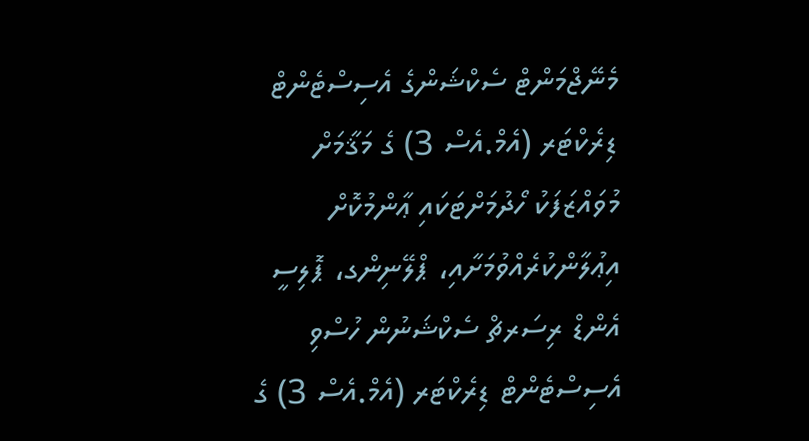މެނޭޖްމަންޓް ސެކްޝަންގެ އެސިސްޓެންޓް ޑިރެކްޓަރ (އެމް.އެސް 3) ގެ މަޤާމަށް މުވައްޒަފަކު ހޯދުމަށްޓަކައި ޢާންމުކޮށް އިޢުލާންކުރެއްވުމަށާއި، ޕްލޭނިންގ، ޕޮލިސީ އެންޑް ރިސަރޗް ސެކްޝަނުން ހުސްވި އެސިސްޓެންޓް ޑިރެކްޓަރ (އެމް.އެސް 3) ގެ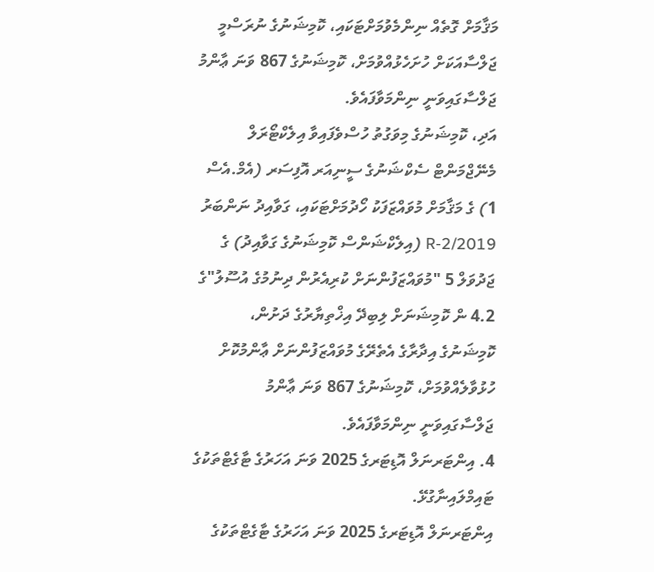މަޤާމަށް ގޮތެއް ނިންމެވުމަށްޓަކައި، ކޮމިޝަނުގެ ނުރަސްމީ ޖަލްސާއަކަށް ހުށަހެޅުއްވުމަށް، ކޮމިޝަނުގެ 867 ވަނަ ޢާންމު ޖަލްސާގައިވަނީ ނިންމަވާފައެވެ.
އަދި، ކޮމިޝަނުގެ މިވަގުތު ހުސްވެފައިވާ އިލެކްޓޯރަލް މެނޭޖްމަންޓް ސެކްޝަނުގެ ސީނިއަރ އޮފިސަރ (އެމް.އެސް 1) ގެ މަޤާމަށް މުވައްޒަފަކު ހޯދުމަށްޓަކައި، ގަވާއިދު ނަންބަރު 2019/R-2 (އިލެކްޝަންސް ކޮމިޝަނުގެ ގަވާއިދު) ގެ ޖަދުވަލް 5 "މުވައްޒަފުންނަށް ކުރިއެރުން ދިނުމުގެ އުސޫލު"ގެ 4.2 ން ކޮމިޝަނަށް ލިބިދޭ އިޚްތިޔާރުގެ ދަށުން، ކޮމިޝަނުގެ އިދާރާގެ އެތެރޭގެ މުވައްޒަފުންނަށް ޢާންމުކޮށް ހުޅުވާލެއްވުމަށް، ކޮމިޝަނުގެ 867 ވަނަ ޢާންމު ޖަލްސާގައިވަނީ ނިންމަވާފައެވެ.
4. އިންޓަރނަލް އޮޑިޓަރގެ 2025 ވަނަ އަހަރުގެ ޓާގެޓްތަކުގެ ޓައިމްލައިނާގުޅޭ.
އިންޓަރނަލް އޮޑިޓަރގެ 2025 ވަނަ އަހަރުގެ ޓާގެޓްތަކުގެ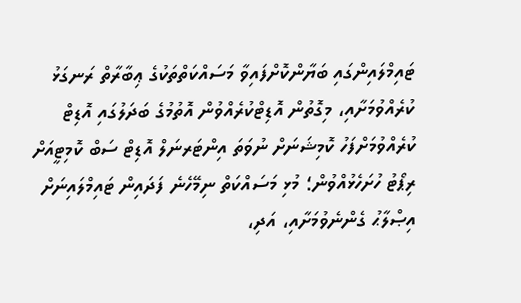ޓައިމްލައިންގައި ބަޔާންކޮށްފައިވާ މަސައްކަތްތަކުގެ ޢިބާރާތް ރަނގަޅު ކުރެއްވުމަށާއި، މިގޮތުން އޮޑިޓްކުރެއްވުން އޮތުމުގެ ބަދަލުގައި އޮޑިޓް ކުރެއްވުމަށްފަހު ކޮމިޝަނަށް ނުވަތަ އިންޓަރނަލް އޮޑިޓް ސަބް ކޮމިޓީއަށް ރިޕޯޓު ހުށަހެޅުއްވުން؛ މުޅި މަސައްކަތް ނިމޭހެނެ ފަދައިން ޓައިމްލައިނަށް އިޞްލާޙު ގެންނެވުމަށާއި، އަދި،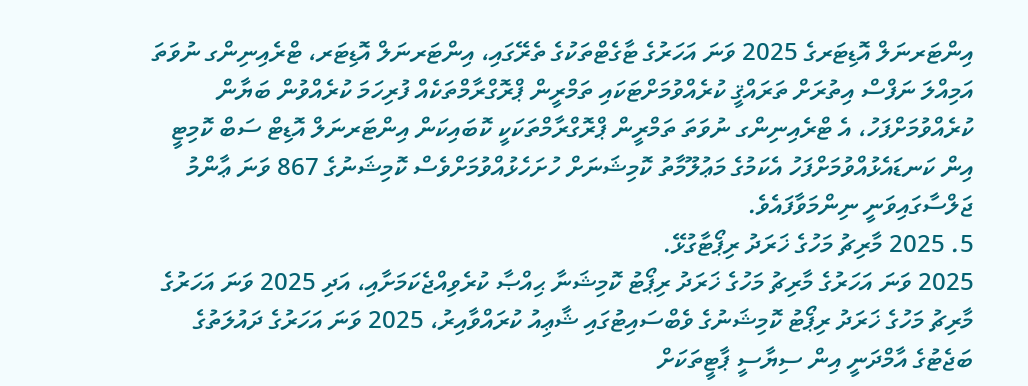އިންޓަރނަލް އޮޑިޓަރގެ 2025 ވަނަ އަހަރުގެ ޓާގެޓްތަކުގެ ތެރޭގައި، އިންޓަރނަލް އޮޑިޓަރ، ޓްރެއިނިންގ ނުވަތަ އަމިއްލަ ނަފްސް އިތުރަށް ތަރައްޤީ ކުރެއްވުމަށްޓަކައި ތަމްރީން ޕްރޮގްރާމްތަކެއް ފުރިހަމަ ކުރެއްވުން ބަޔާން ކުރެއްވުމަށްފަހު، އެ ޓްރެއިނިންގ ނުވަތަ ތަމްރީން ޕްރޮގްރާމްތަކަކީ ކޮބައިކަން އިންޓަރނަލް އޮޑިޓް ސަބް ކޮމިޓީ އިން ކަނޑައެޅުއްވުމަށްފަހު އެކަމުގެ މަޢުލޫމާތު ކޮމިޝަނަށް ހުށަހެޅުއްވުމަށްވެސް ކޮމިޝަނުގެ 867 ވަނަ ޢާންމު ޖަލްސާގައިވަނީ ނިންމަވާފައެވެ.
5. 2025 މާރިޗު މަހުގެ ޚަރަދު ރިޕޯޓާގުޅޭ.
2025 ވަނަ އަހަރުގެ މާރިޗު މަހުގެ ޚަރަދު ރިޕޯޓު ކޮމިޝަނާ ޙިއްޞާ ކުރެވިއްޖެކަމަށާއި، އަދި 2025 ވަނަ އަހަރުގެ މާރިޗު މަހުގެ ޚަރަދު ރިޕޯޓު ކޮމިޝަނުގެ ވެބްސައިޓުގައި ޝާޢިއު ކުރައްވާއިރު، 2025 ވަނަ އަހަރުގެ ދައުލަތުގެ ބަޖެޓުގެ އާމްދަނީ އިން ސިޔާސީ ޕާޓީތަކަށް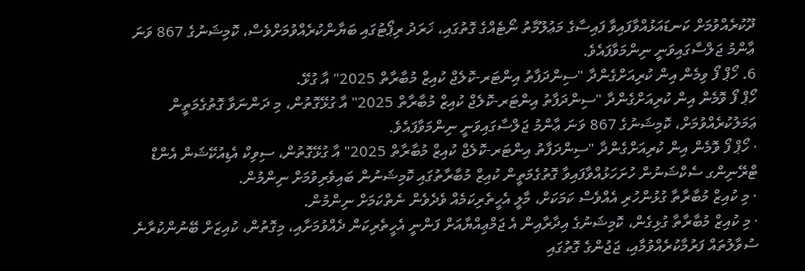ދޫކުރެއްވުމަށް ކަނޑައަޅުއްވާފައިވާ ފައިސާގެ މަޢުލޫމާތު ނޯޓެއްގެ ގޮތުގައި، ޚަރަދު ރިޕޯޓުގައި ބަޔާންކުރެއްވުމަށްވެސް، ކޮމިޝަނުގެ 867 ވަނަ ޢާންމު ޖަލްސާގައިވަނީ ނިންމަވާފައެވެ.
6. ހޯޕް ފޯ ވިމެން އިން ކުރިއަށްގެންދާ "ސިންދަފާތު އިންޓަރ-ކޮލެޖް ކުއިޒް މުބާރާތް 2025" އާ ގުޅޭ.
ހޯޕް ފޯ ވޮމެން އިން ކުރިއަށްގެންދާ "ސިންދަފާތު އިންޓަރ-ކޮލެޖް ކުއިޒް މުބާރާތް 2025" އާ ގުޅޭގޮތުން، މި ދަންނަވާ ގޮތުގެމަތީން ޢަމަލުކުރެއްވުމަށް، ކޮމިޝަނުގެ 867 ވަނަ ޢާންމު ޖަލްސާގައިވަނީ ނިންމަވާފައެވެ.
· ހޯޕް ފޯ ވޮމެން އިން ކުރިއަށްގެންދާ "ސިންދަފާތު އިންޓަރ-ކޮލެޖް ކުއިޒް މުބާރާތް 2025" އާ ގުޅޭގޮތުން، ސިވިކް އެޑިއުކޭޝަން އެންޑް ޓްރޭނިންގ ސެކްޝަނުން ހުށަހަޅުއްވާފައިވާ ގޮތުގެމަތީން ކުއިޒް މުބާރާތުގައި ކޮމިޝަނުން ބައިވެރިވުމަށް ނިންމުން.
· މި ކުއިޒް މުބާރާތާ ގުޅުންހުރި އެއްވެސް ކަމަކަށް، މާލީ އެހީތެރިކަމެއް ވެދެވެން ނެތްކަމަށް ނިންމުން.
· މި ކުއިޒް މުބާރާތާ ގުޅިގެން، ކޮމިޝަނުގެ އިދާރާއިން އެ ޖަމްޢިއްޔާއަށް ފަންނީ އެހީތެރިކަން ދެއްވުމަށާއި، މިގޮތުން، ކުއިޒަށް ބޭނުންކުރާނެ ސުވާލުތައް ފަރުމާކުރެއްވުމާއި، ޖަޖުންގެ ގޮތުގައި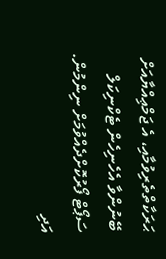ޙަރަކާތްތެރިވުމާއި، އެ ޖަމްޢިއްޔާއަށް ބޭނުންވާ އެހެނިހެން ޓެކްނިކަލް ސަޕޯޓް ފޯރުކޮށްދެއްވުމަށް ނިންމުން. އަދި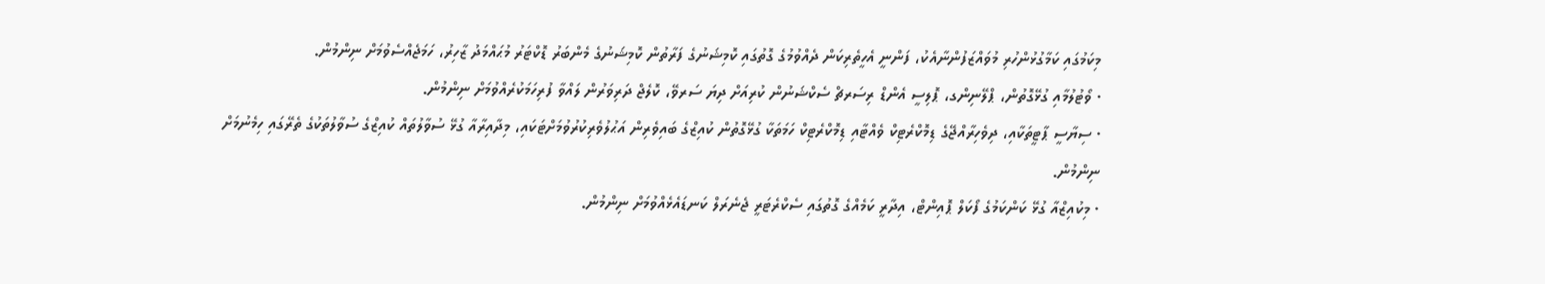މިކަމުގައި ކަމާގުޅުންހުރި މުވައްޒަފުންނާއެކު، ފަންނީ އެހީތެރިކަން ދެއްވުމުގެ ގޮތުގައި ކޮމިޝަނުގެ ފަރާތުން ކޮމިޝަނުގެ މެންބަރު ޑޮކްޓަރު މުޙައްމަދު ޒާހިރު، ހަމަޖެއްސެވުމަށް ނިންމުން.
· ވޯޓުލުމާއި ގުޅޭގޮތުން، ޕްލޭނިންގ، ޕޮލިސީ އެންޑް ރިސަރޗް ސެކްޝަނުން ކުރިއަށް ދިޔަ ސަރވޭ، ކޮލެޖް ދަރިވަރުން ލައްވާ ފުރިހަމަކުރެއްވުމަށް ނިންމުން.
· ސިޔާސީ ޕާޓީތަކާއި، ދިވެހިރާއްޖޭގެ ޑިމޮކްރެޓިކް ވެއްޓާއި ޑިމޮކްރެޓިކް ހަމަތަކާ ގުޅޭގޮތުން ކުއިޒްގެ ބައިވެރިން އަޙުލުވެރިކުރުވުމަށްޓަކައި، މިދާއިރާއާ ގުޅޭ ސުވާލުތައް ކުއިޒްގެ ސުވާލުތަކުގެ ތެރޭގައި ހިމެނުމަށް ނިންމުން.
· މިކުއިޒްއާ ގުޅޭ ކަންކަމުގެ ފޯކަލް ޕޮއިންޓް، އިދާރީ ކަމެއްގެ ގޮތުގައި ސެކްރެޓަރީ ޖެނެރަލް ކަނޑައެޅެއްވުމަށް ނިންމުން.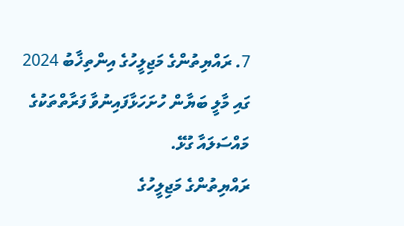7. ރައްޔިތުންގެ މަޖިލީހުގެ އިންތިޚާބު 2024 ގައި މާލީ ބަޔާން ހުށަހަޅާފައިނުވާ ފަރާތްތަކުގެ މައްސަލައާ ގުޅޭ.
ރައްޔިތުންގެ މަޖިލީހުގެ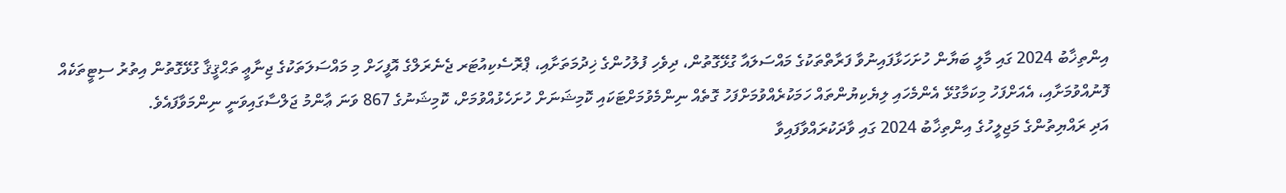އިންތިޚާބު 2024 ގައި މާލީ ބަޔާން ހުށަހަޅާފައިނުވާ ފަރާތްތަކުގެ މައްސަލައާ ގުޅޭގޮތުން، ދިވެހި ފުލުހުންގެ ޚިދުމަތަށާއި، ޕްރޮސެކިއުޓަރ ޖެނެރަލްގެ އޮފީހަށް މި މައްސަލަތަކުގެ ޖިނާޢީ ތަޙްޤީޤާ ގުޅޭގޮތުން އިތުރު ސިޓީތަކެއް ފޮނުއްވުމަށާއި، އެއަށްފަހު މިކަމާގުޅޭ އެންމެހައި ލިޔެކިޔުންތައް ހަމަކުރެއްވުމަށްފަހު ގޮތެއް ނިންމެވުމަށްޓަކައި ކޮމިޝަނަށް ހުށަހެޅުއްވުމަށް، ކޮމިޝަނުގެ 867 ވަނަ ޢާންމު ޖަލްސާގައިވަނީ ނިންމަވާފައެވެ.
އަދި ރައްޔިތުންގެ މަޖިލީހުގެ އިންތިޚާބު 2024 ގައި ވާދަކުރައްވާފައިވާ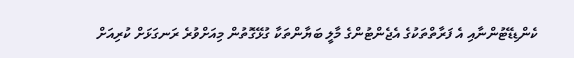ކެންޑިޑޭޓުންނާއި އެ ފަރާތްތަކުގެ އެޖެންޓުންގެ މާލީ ބަޔާންތަކާ ގުޅޭގޮތުން މިއަށްވުރެ ރަނގަޅަށް ކުރިއަށް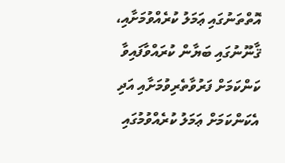އޮތްތަނުގައި ޢަމަލު ކުރެއްވުމަށާއި، ޤާނޫނުގައި ބަޔާން ކުރައްވާފައިވާ ކަންކަމަށް ފަރުވާތެރިވުމަށާއި އަދި އެކަންކަމަށް ޢަމަލު ކުރެއްވުމުގައި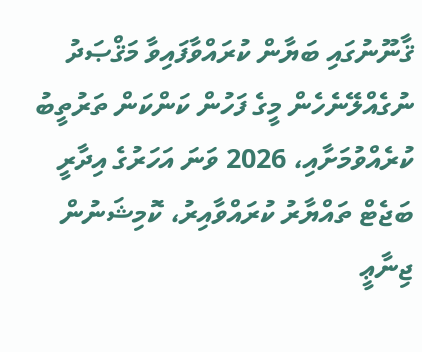ޤާނޫނުގައި ބަޔާން ކުރައްވާފައިވާ މަޤްޞަދު ނުގެއްލޭނެހެން މީގެ ފަހުން ކަންކަން ތަރުތީބު ކުރެއްވުމަށާއި، 2026 ވަނަ އަހަރުގެ އިދާރީ ބަޖެޓް ތައްޔާރު ކުރައްވާއިރު، ކޮމިޝަނުން ޖިނާޢީ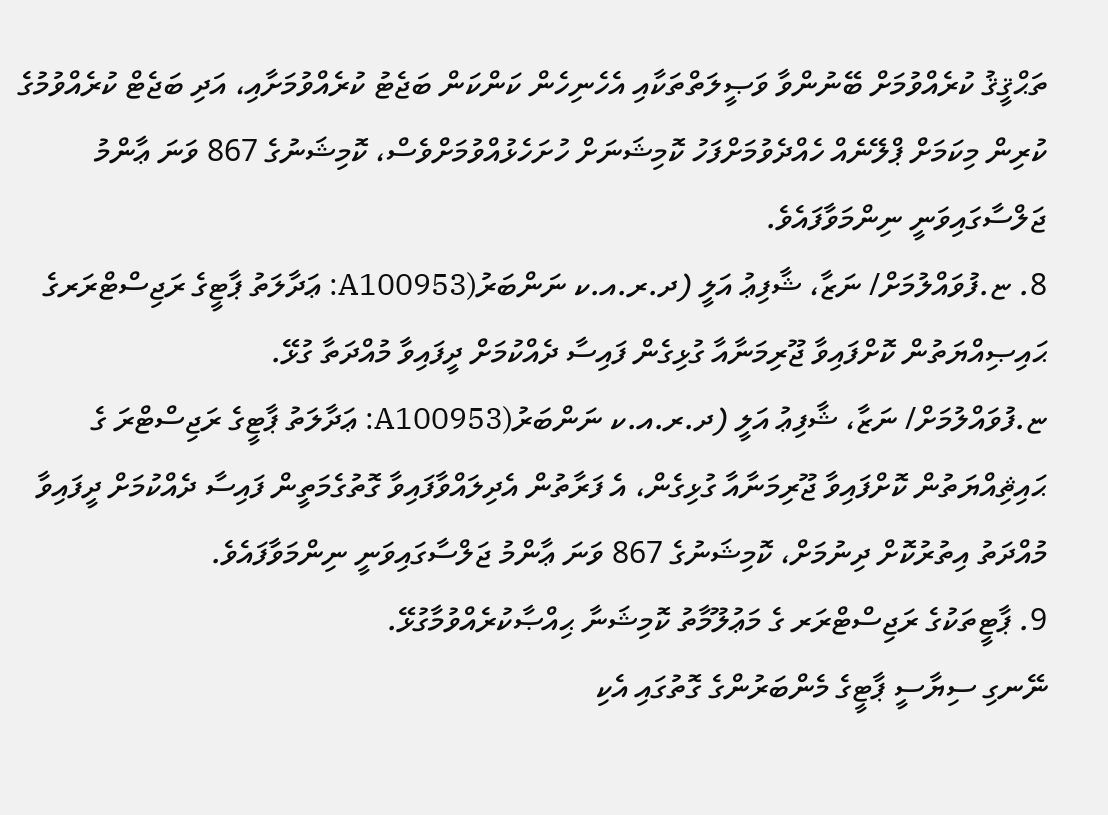ތަޙްޤީޤު ކުރެއްވުމަށް ބޭނުންވާ ވަޞީލަތްތަކާއި އެހެނިހެން ކަންކަން ބަޖެޓު ކުރެއްވުމަށާއި، އަދި ބަޖެޓް ކުރެއްވުމުގެ ކުރިން މިކަމަށް ޕްލޭނެއް ހެއްދެވުމަށްފަހު ކޮމިޝަނަށް ހުށަހެޅުއްވުމަށްވެސް، ކޮމިޝަނުގެ 867 ވަނަ ޢާންމު ޖަލްސާގައިވަނީ ނިންމަވާފައެވެ.
8. ޏ.ފުވައްލުމަށް/ ނަޒާ، ޝާފިޢު އަލީ (ދ.ރ.އ.ކ ނަންބަރު(A100953: ޢަދާލަތު ޕާޓީގެ ރަޖިސްޓްރަރގެ ޙައިޞިއްޔަތުން ކޮށްފައިވާ ޖޫރިމަނާއާ ގުޅިގެން ފައިސާ ދެއްކުމަށް ދީފައިވާ މުއްދަތާ ގުޅޭ.
ޏ.ފުވައްލުމަށް/ ނަޒާ، ޝާފިޢު އަލީ (ދ.ރ.އ.ކ ނަންބަރު(A100953: ޢަދާލަތު ޕާޓީގެ ރަޖިސްޓްރަ ގެ ޙައިޘިއްޔަތުން ކޮށްފައިވާ ޖޫރިމަނާއާ ގުޅިގެން، އެ ފަރާތުން އެދިލައްވާފައިވާ ގޮތުގެމަތީން ފައިސާ ދެއްކުމަށް ދީފައިވާ މުއްދަތު އިތުރުކޮށް ދިނުމަށް، ކޮމިޝަނުގެ 867 ވަނަ ޢާންމު ޖަލްސާގައިވަނީ ނިންމަވާފައެވެ.
9. ޕާޓީތަކުގެ ރަޖިސްޓްރަރ ގެ މަޢުލޫމާތު ކޮމިޝަނާ ޙިއްޞާކުރެއްވުމާގުޅޭ.
ނޭނގި ސިޔާސީ ޕާޓީގެ މެންބަރުންގެ ގޮތުގައި އެކި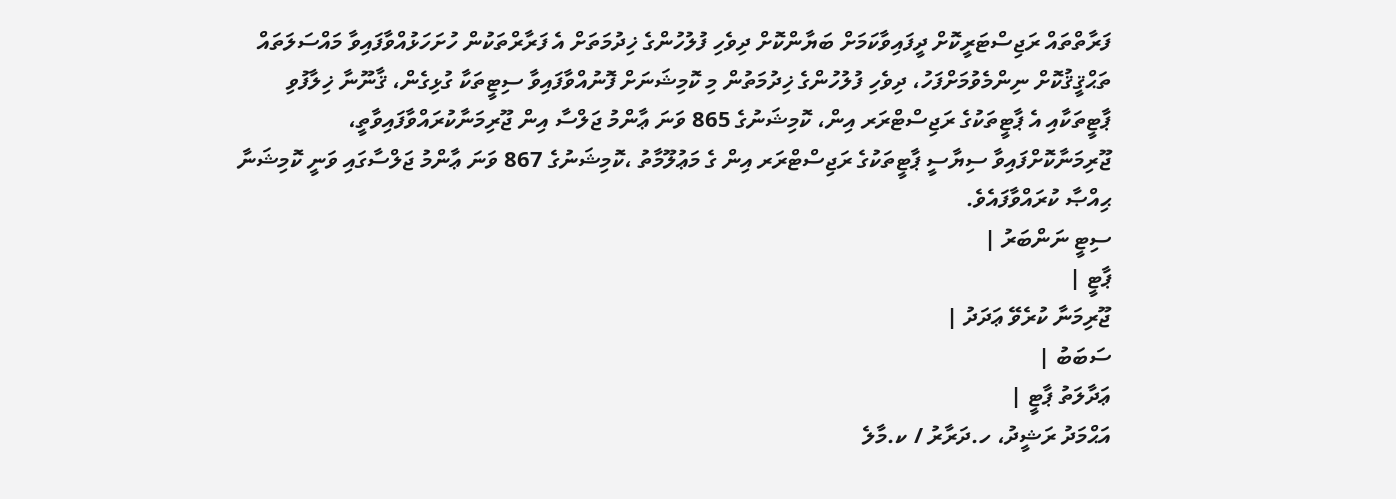ފަރާތްތައް ރަޖިސްޓަރީކޮށް ދީފައިވާކަމަށް ބަޔާންކޮށް ދިވެހި ފުލުހުންގެ ޚިދުމަތަށް އެ ފަރާރްތަކުން ހުށަހަޅުއްވާފައިވާ މައްސަލަތައް ތަޙްޤީޤުކޮށް ނިންމެވުމަށްފަހު، ދިވެހި ފުލުހުންގެ ޚިދުމަތުން މި ކޮމިޝަނަށް ފޮނުއްވާފައިވާ ސިޓީތަކާ ގުޅިގެން، ޤާނޫނާ ޚިލާފުވި ޕާޓީތަކާއި އެ ޕާޓީތަކުގެ ރަޖިސްޓްރަރ އިން، ކޮމިޝަނުގެ 865 ވަނަ ޢާންމު ޖަލްސާ އިން ޖޫރިމަނާކުރައްވާފައިވާތީ، ޖޫރިމަނާކޮށްފައިވާ ސިޔާސީ ޕާޓީތަކުގެ ރަޖިސްޓްރަރ އިން ގެ މަޢުލޫމާތު ،ކޮމިޝަނުގެ 867 ވަނަ ޢާންމު ޖަލްސާގައި ވަނީ ކޮމިޝަނާ ޙިއްޞާ ކުރައްވާފައެވެ.
ސިޓީ ނަންބަރު |
ޕާޓީ |
ޖޫރިމަނާ ކުރެވޭ ޢަދަދު |
ސަބަބު |
ޢަދާލަތު ޕާޓީ |
އަޙްމަދު ރަޝީދު، ހ.ދަރާރު / ކ.މާލެ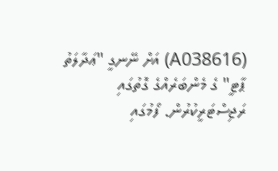(A038616) އަށް ނޭނގީ "ޢަދާލަތު ޕާޓީ" ގެ މެންބަރެއްގެ ގޮތުގައި ރަޖިސްޓަރީކުރުން. ފޯމުގައި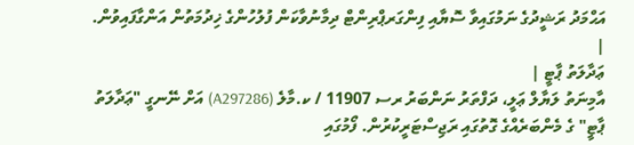އަޙްމަދު ރަޝީދުގެ ނަމުގައިވާ ސޮޔާއި ފިންގަރޕްރިންޓް ދިމާނުވާކަން ފުލުހުންގެ ޚިދުމަތުން އަންގާފައިވުން. |
ޢަދާލަތު ޕާޓީ |
އާމިނަތު ލަޔާލް ޢަލީ، ދަފްތަރު ނަންބަރު ރސ 11907 / ކ.މާލެ (A297286) އަށް ނޭނގީ "ޢަދާލަތު ޕާޓީ" ގެ މެންބަރެއްގެ ގޮތުގައި ރަޖިސްޓަރީކުރުން. ފޯމުގައި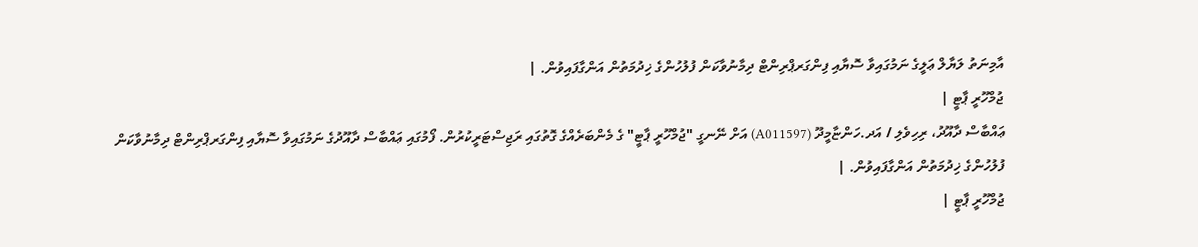އާމިނަތު ލަޔާލް ޢަލީގެ ނަމުގައިވާ ސޮޔާއި ފިންގަރޕްރިންޓް ދިމާނުވާކަން ފުލުހުންގެ ޚިދުމަތުން އަންގާފައިވުން. |
ޖުމްހޫރީ ޕާޓީ |
ޢައްބާސް ދާއޫދު، ރިހިވެލި / އަދ.ހަންޏާމީދޫ (A011597) އަށް ނޭނގީ "ޖުމްހޫރީ ޕާޓީ" ގެ މެންބަރެއްގެ ގޮތުގައި ރަޖިސްޓަރީކުރުން. ފޯމުގައި ޢައްބާސް ދާއޫދުގެ ނަމުގައިވާ ސޮޔާއި ފިންގަރޕްރިންޓް ދިމާނުވާކަން ފުލުހުންގެ ޚިދުމަތުން އަންގާފައިވުން. |
ޖުމްހޫރީ ޕާޓީ |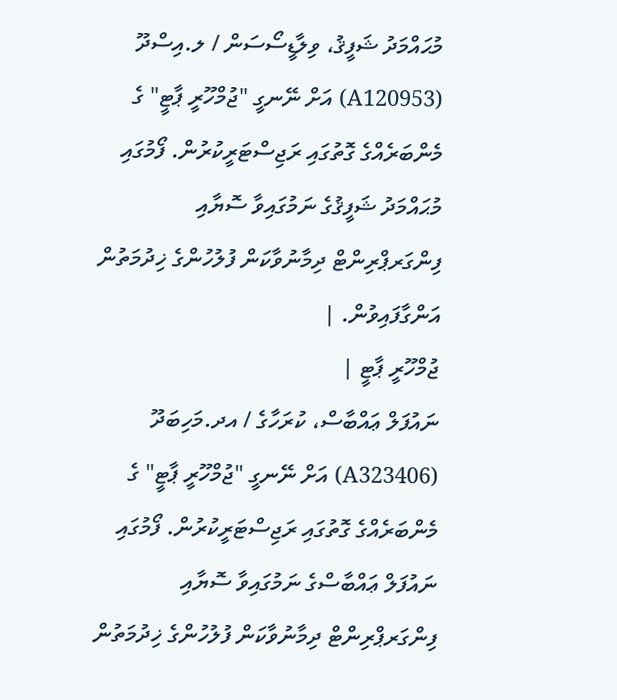މުޙައްމަދު ޝަފީޤު، ވިލާޑީސޯސަން / ލ.އިސްދޫ (A120953) އަށް ނޭނގީ "ޖުމްހޫރީ ޕާޓީ" ގެ މެންބަރެއްގެ ގޮތުގައި ރަޖިސްޓަރީކުރުން. ފޯމުގައި މުޙައްމަދު ޝަފީޤުގެ ނަމުގައިވާ ސޮޔާއި ފިންގަރޕްރިންޓް ދިމާނުވާކަން ފުލުހުންގެ ޚިދުމަތުން އަންގާފައިވުން. |
ޖުމްހޫރީ ޕާޓީ |
ނައުފަލް ޢައްބާސް، ކުރަހާގެ / އދ.މަހިބަދޫ (A323406) އަށް ނޭނގީ "ޖުމްހޫރީ ޕާޓީ" ގެ މެންބަރެއްގެ ގޮތުގައި ރަޖިސްޓަރީކުރުން. ފޯމުގައި ނައުފަލް ޢައްބާސްގެ ނަމުގައިވާ ސޮޔާއި ފިންގަރޕްރިންޓް ދިމާނުވާކަން ފުލުހުންގެ ޚިދުމަތުން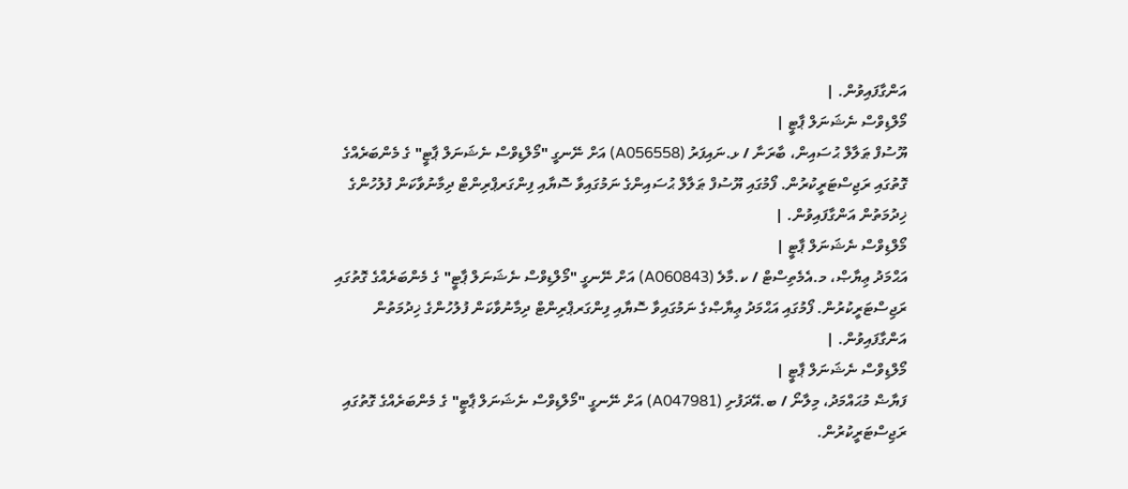އަންގާފައިވުން. |
މޯލްޑިވްސް ނެޝަނަލް ޕާޓީ |
ޔޫސުފް ޠަލާލް ޙުސައިން، ބާރަނާ / ޅ.ނައިފަރު (A056558) އަށް ނޭނގީ "މޯލްޑިވްސް ނެޝަނަލް ޕާޓީ" ގެ މެންބަރެއްގެ ގޮތުގައި ރަޖިސްޓަރީކުރުން. ފޯމުގައި ޔޫސުފް ޠަލާލް ޙުސައިންގެ ނަމުގައިވާ ސޮޔާއި ފިންގަރޕްރިންޓް ދިމާނުވާކަން ފުލުހުންގެ ޚިދުމަތުން އަންގާފައިވުން. |
މޯލްޑިވްސް ނެޝަނަލް ޕާޓީ |
އަޙްމަދު ޢިޔާޞް، މ.އެމެތިސްޓް / ކ.މާލެ (A060843) އަށް ނޭނގީ "މޯލްޑިވްސް ނެޝަނަލް ޕާޓީ" ގެ މެންބަރެއްގެ ގޮތުގައި ރަޖިސްޓަރީކުރުން. ފޯމުގައި އަޙްމަދު ޢިޔާޞްގެ ނަމުގައިވާ ސޮޔާއި ފިންގަރޕްރިންޓް ދިމާނުވާކަން ފުލުހުންގެ ޚިދުމަތުން އަންގާފައިވުން. |
މޯލްޑިވްސް ނެޝަނަލް ޕާޓީ |
ފަޔާޟް މުޙައްމަދު، މިލާނޯ / ބ.އޭދަފުށި (A047981) އަށް ނޭނގީ "މޯލްޑިވްސް ނެޝަނަލް ޕާޓީ" ގެ މެންބަރެއްގެ ގޮތުގައި ރަޖިސްޓަރީކުރުން.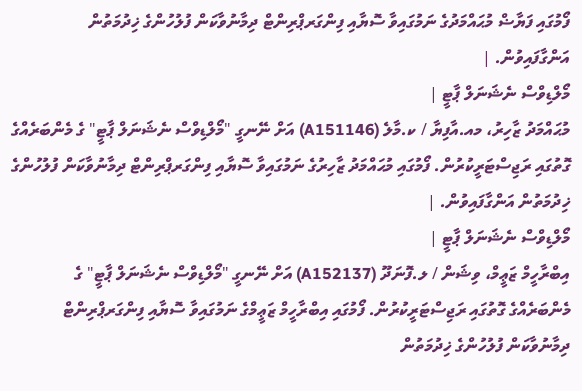ފޯމުގައި ފަޔާޟް މުޙައްމަދުގެ ނަމުގައިވާ ސޮޔާއި ފިންގަރޕްރިންޓް ދިމާނުވާކަން ފުލުހުންގެ ޚިދުމަތުން އަންގާފައިވުން. |
މޯލްޑިވްސް ނެޝަނަލް ޕާޓީ |
މުޙައްމަދު ޒާހިރު، މއ.އާފިޔާ / ކ.މާލެ (A151146) އަށް ނޭނގީ "މޯލްޑިވްސް ނެޝަނަލް ޕާޓީ" ގެ މެންބަރެއްގެ ގޮތުގައި ރަޖިސްޓަރީކުރުން. ފޯމުގައި މުޙައްމަދު ޒާހިރުގެ ނަމުގައިވާ ސޮޔާއި ފިންގަރޕްރިންޓް ދިމާނުވާކަން ފުލުހުންގެ ޚިދުމަތުން އަންގާފައިވުން. |
މޯލްޑިވްސް ނެޝަނަލް ޕާޓީ |
އިބްރާހީމް ޒަޢީމް، ވިޝަން / ލ.ފޮނަދޫ (A152137) އަށް ނޭނގީ "މޯލްޑިވްސް ނެޝަނަލް ޕާޓީ" ގެ މެންބަރެއްގެ ގޮތުގައި ރަޖިސްޓަރީކުރުން. ފޯމުގައި އިބްރާހީމް ޒަޢީމްގެ ނަމުގައިވާ ސޮޔާއި ފިންގަރޕްރިންޓް ދިމާނުވާކަން ފުލުހުންގެ ޚިދުމަތުން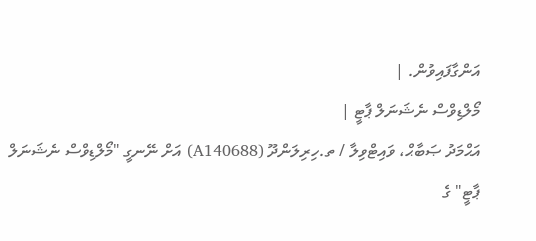އަންގާފައިވުން. |
މޯލްޑިވްސް ނެޝަނަލް ޕާޓީ |
އަޙްމަދު ޞަބާޙް، ވައިޓްވިލާ / ތ.ހިރިލަންދޫ (A140688) އަށް ނޭނގީ "މޯލްޑިވްސް ނެޝަނަލް ޕާޓީ" ގެ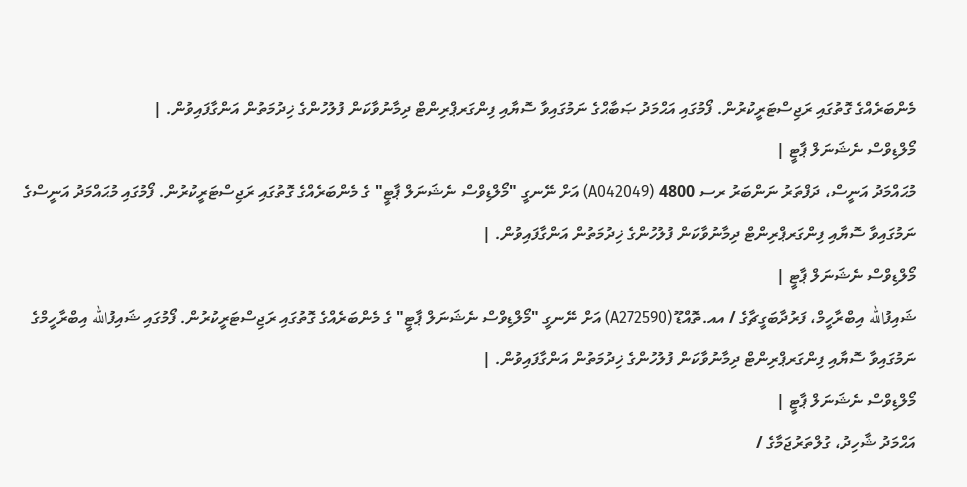މެންބަރެއްގެ ގޮތުގައި ރަޖިސްޓަރީކުރުން. ފޯމުގައި އަޙްމަދު ޞަބާޙްގެ ނަމުގައިވާ ސޮޔާއި ފިންގަރޕްރިންޓް ދިމާނުވާކަން ފުލުހުންގެ ޚިދުމަތުން އަންގާފައިވުން. |
މޯލްޑިވްސް ނެޝަނަލް ޕާޓީ |
މުޙައްމަދު އަނީސް، ދަފްތަރު ނަންބަރު ރސ 4800 (A042049) އަށް ނޭނގީ "މޯލްޑިވްސް ނެޝަނަލް ޕާޓީ" ގެ މެންބަރެއްގެ ގޮތުގައި ރަޖިސްޓަރީކުރުން. ފޯމުގައި މުޙައްމަދު އަނީސްގެ ނަމުގައިވާ ސޮޔާއި ފިންގަރޕްރިންޓް ދިމާނުވާކަން ފުލުހުންގެ ޚިދުމަތުން އަންގާފައިވުން. |
މޯލްޑިވްސް ނެޝަނަލް ޕާޓީ |
ޝައިފުالله އިބްރާހީމް، ފަރުދާބަގީޗާގެ / އއ.ތޮއްޑޫ (A272590) އަށް ނޭނގީ "މޯލްޑިވްސް ނެޝަނަލް ޕާޓީ" ގެ މެންބަރެއްގެ ގޮތުގައި ރަޖިސްޓަރީކުރުން. ފޯމުގައި ޝައިފުالله އިބްރާހީމްގެ ނަމުގައިވާ ސޮޔާއި ފިންގަރޕްރިންޓް ދިމާނުވާކަން ފުލުހުންގެ ޚިދުމަތުން އަންގާފައިވުން. |
މޯލްޑިވްސް ނެޝަނަލް ޕާޓީ |
އަޙްމަދު ޝާހިދު، ގުލްތަރުޖަމާގެ /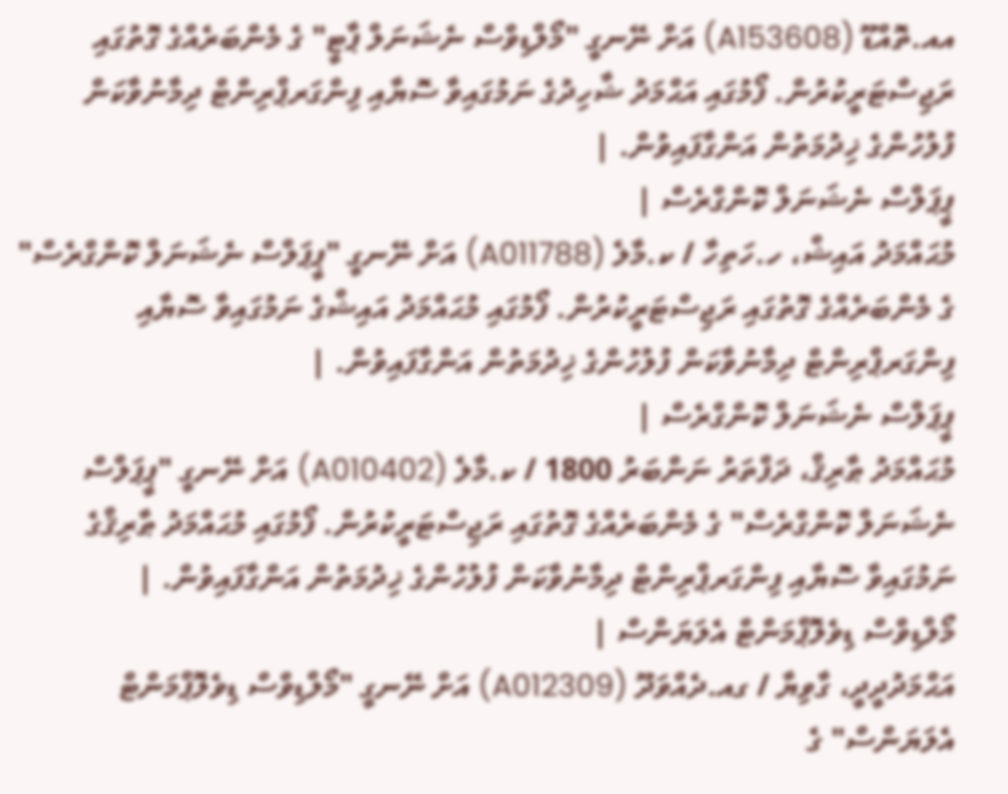އއ.ތޮއްޑޫ (A153608) އަށް ނޭނގީ "މޯލްޑިވްސް ނެޝަނަލް ޕާޓީ" ގެ މެންބަރެއްގެ ގޮތުގައި ރަޖިސްޓަރީކުރުން. ފޯމުގައި އަޙްމަދު ޝާހިދުގެ ނަމުގައިވާ ސޮޔާއި ފިންގަރޕްރިންޓް ދިމާނުވާކަން ފުލުހުންގެ ޚިދުމަތުން އަންގާފައިވުން. |
ޕީޕަލްސް ނެޝަނަލް ކޮންގްރެސް |
މުޙައްމަދު އައިޝް، ހ.ހަތިހާ / ކ.މާލެ (A011788) އަށް ނޭނގީ "ޕީޕަލްސް ނެޝަނަލް ކޮންގްރެސް" ގެ މެންބަރެއްގެ ގޮތުގައި ރަޖިސްޓަރީކުރުން. ފޯމުގައި މުޙައްމަދު އައިޝްގެ ނަމުގައިވާ ސޮޔާއި ފިންގަރޕްރިންޓް ދިމާނުވާކަން ފުލުހުންގެ ޚިދުމަތުން އަންގާފައިވުން. |
ޕީޕަލްސް ނެޝަނަލް ކޮންގްރެސް |
މުޙައްމަދު ޠާރިޤް، ދަފްތަރު ނަންބަރު 1800 / ކ.މާލެ (A010402) އަށް ނޭނގީ "ޕީޕަލްސް ނެޝަނަލް ކޮންގްރެސް" ގެ މެންބަރެއްގެ ގޮތުގައި ރަޖިސްޓަރީކުރުން. ފޯމުގައި މުޙައްމަދު ޠާރިޤްގެ ނަމުގައިވާ ސޮޔާއި ފިންގަރޕްރިންޓް ދިމާނުވާކަން ފުލުހުންގެ ޚިދުމަތުން އަންގާފައިވުން. |
މޯލްޑިވްސް ޑިވެލޮޕްމަންޓް އެލަޔަންސް |
އަޙްމަދުދީދީ، ގާވިޔާ / ގއ.ދެއްވަދޫ (A012309) އަށް ނޭނގީ "މޯލްޑިވްސް ޑިވެލޮޕްމަންޓް އެލަޔަންސް" ގެ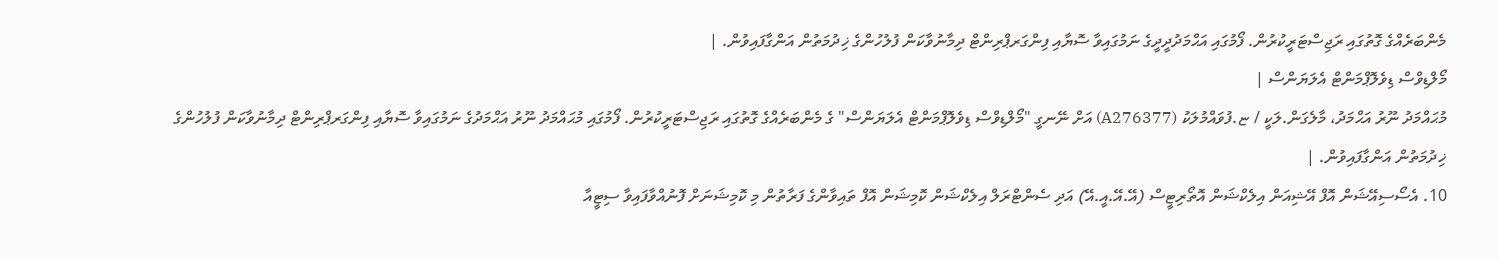މެންބަރެއްގެ ގޮތުގައި ރަޖިސްޓަރީކުރުން. ފޯމުގައި އަޙްމަދުދީދީގެ ނަމުގައިވާ ސޮޔާއި ފިންގަރޕްރިންޓް ދިމާނުވާކަން ފުލުހުންގެ ޚިދުމަތުން އަންގާފައިވުން. |
މޯލްޑިވްސް ޑިވެލޮޕްމަންޓް އެލަޔަންސް |
މުޙައްމަދު ނޫރު އަޙްމަދު، މާލެގަން.ލަކީ / ޏ.ފުވައްމުލަކު (A276377) އަށް ނޭނގީ "މޯލްޑިވްސް ޑިވެލޮޕްމަންޓް އެލަޔަންސް" ގެ މެންބަރެއްގެ ގޮތުގައި ރަޖިސްޓަރީކުރުން. ފޯމުގައި މުޙައްމަދު ނޫރު އަޙްމަދުގެ ނަމުގައިވާ ސޮޔާއި ފިންގަރޕްރިންޓް ދިމާނުވާކަން ފުލުހުންގެ ޚިދުމަތުން އަންގާފައިވުން. |
10. އެސޯސިއޭޝަން އޮފް އޭޝިއަން އިލެކްޝަން އޮތޯރިޓީސް (އޭ.އޭ.އީ.އޭ) އަދި ސެންޓްރަލް އިލެކްޝަން ކޮމިޝަން އޮފް ތައިވާންގެ ފަރާތުން މި ކޮމިޝަނަށް ފޮނުއްވާފައިވާ ސިޓީއާ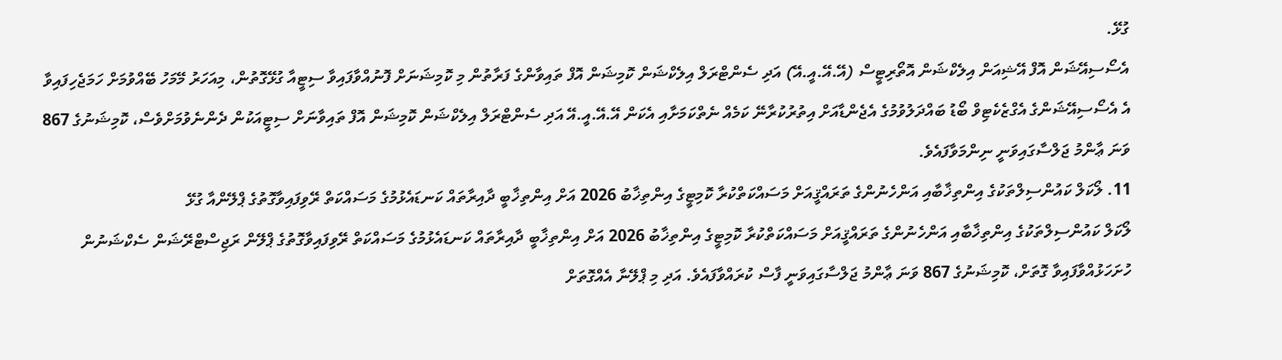ގުޅޭ.
އެސޯސިއޭޝަން އޮފް އޭޝިއަން އިލެކްޝަން އޮތޯރިޓީސް (އޭ.އޭ.އީ.އޭ) އަދި ސެންޓްރަލް އިލެކްޝަން ކޮމިޝަން އޮފް ތައިވާންގެ ފަރާތުން މި ކޮމިޝަނަށް ފޮނުއްވާފައިވާ ސިޓީއާ ގުޅޭގޮތުން، މިއަހަރު މޭމަހު ބޭއްވުމަށް ހަމަޖެހިފައިވާ އެ އެސޯސިއޭޝަންގެ އެގްޒެކެޓިވް ބޯޑު ބައްދަލުވުމުގެ އެޖެންޑާއަށް އިތުރުކުރާނޭ ކަމެއް ނެތްކަމަށާއި އެކަން އޭ.އޭ.އީ.އޭ އަދި ސެންޓްރަލް އިލެކްޝަން ކޮމިޝަން އޮފް ތައިވާނަށް ސިޓީއަކުން ދެންނެވުމަށްވެސް، ކޮމިޝަނުގެ 867 ވަނަ ޢާންމު ޖަލްސާގައިވަނީ ނިންމަވާފައެވެ.
11. ލޯކަލް ކައުންސިލްތަކުގެ އިންތިޚާބާއި އަންހެނުންގެ ތަރައްޤީއަށް މަސައްކަތްކުރާ ކޮމިޓީގެ އިންތިޚާބު 2026 އަށް އިންތިޚާބީ ދާއިރާތައް ކަނޑައެޅުމުގެ މަސައްކަތް ރޭވިފައިވާގޮތުގެ ޕްލޭންއާ ގުޅޭ
ލޯކަލް ކައުންސިލްތަކުގެ އިންތިޚާބާއި އަންހެނުންގެ ތަރައްޤީއަށް މަސައްކަތްކުރާ ކޮމިޓީގެ އިންތިޚާބު 2026 އަށް އިންތިޚާބީ ދާއިރާތައް ކަނޑައެޅުމުގެ މަސައްކަތް ރޭވިފައިވާގޮތުގެ ޕްލޭން ރަޖިސްޓްރޭޝަން ސެކްޝަނުން ހުށަހަޅުއްވާފައިވާ ގޮތަށް، ކޮމިޝަނުގެ 867 ވަނަ ޢާންމު ޖަލްސާގައިވަނީ ފާސް ކުރައްވާފައެވެ. އަދި މި ޕްލޭނާ އެއްގޮތަށް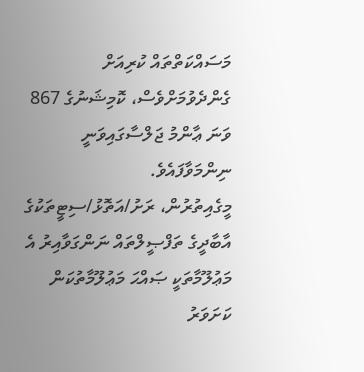މަސައްކަތްތައް ކުރިއަށް ގެންދެވުމަށްވެސް، ކޮމިޝަނުގެ 867 ވަނަ ޢާންމު ޖަލްސާގައިވަނީ ނިންމަވާފައެވެ.
މީގެއިތުރުން، ރަށު/އަތޮޅު/ސިޓީތަކުގެ އާބާދީގެ ތަފްޞީލްތައް ނަންގަވާއިރު އެ މަޢުލޫމާތަކީ ޞައްޙަ މަޢުލޫމާތުކަން ކަށަވަރު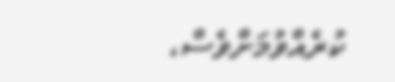ކުރެއްވުމަށްވެސް،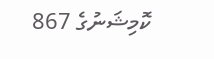ކޮމިޝަނުގެ 867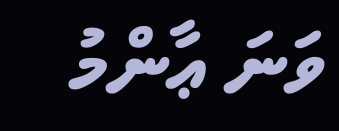ވަނަ ޢާންމު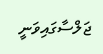ޖަލްސާގައިވަނީ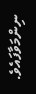ނިންމަވާފައެވެ.